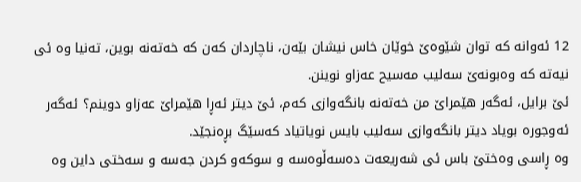12 ئەوانه که توان شێوەێ خوێان خاس نیشان بێەن، ناچاردان کەن که خەتەنه بوین، تەنیا وه ئی نیەته که وەبونەێ سەلیب مەسیح عەزاو نوینن.
ئێ برایل، ئەگەر هێمراێ من خەتەنه بانگەوازی کەم، ئێ دیتر ئەڕا هێمراێ عەزاو دوینم؟ ئەگەر ئەوجورە بویاد دیتر بانگەوازی سەلیب بایس نویاتیاد کەسێگ بڕەنجێد.
وه ڕاسی وەختێ باس ئی شەریعەت دەسەڵوەسه و سوکەو کردن جەسه و سەختی داین وه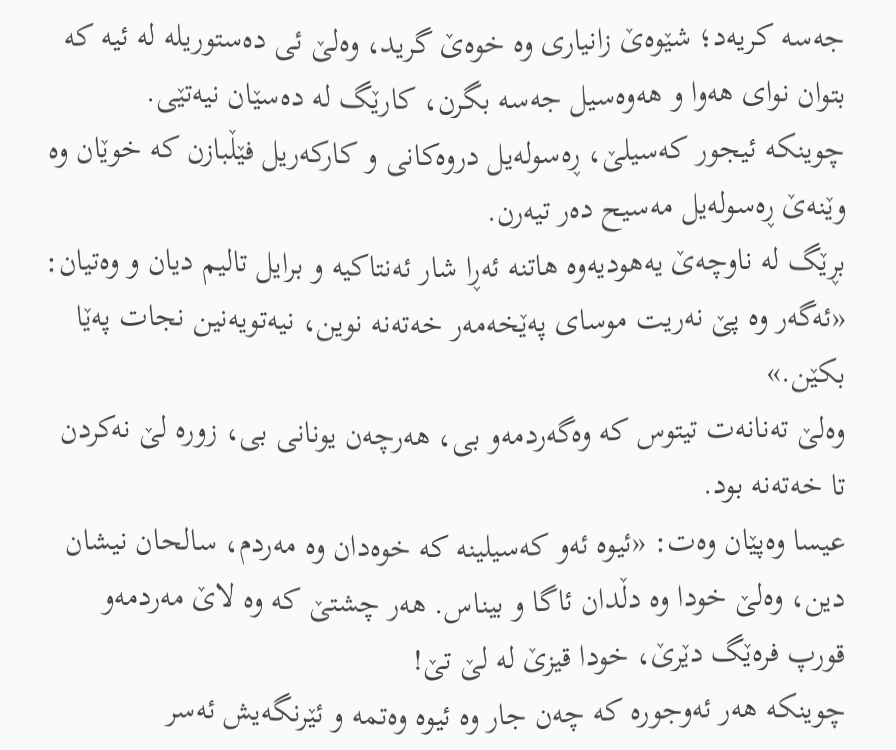جەسه کریەد؛ شێوەێ زانیاری وه خوەێ گرید، وەلێ ئی دەستوریله له ئیه که بتوان نوای هەوا و هەوەسیل جەسه بگرن، کارێگ له دەسێان نیەتێی.
چوینکه ئیجور کەسیلێ، ڕەسولەیل دروەکانی و کارکەریل فێڵبازن که خوێان وه وێنەێ ڕەسولەیل مەسیح دەر تیەرن.
بڕێگ له ناوچەێ یەهودیەوه هاتنه ئەڕا شار ئەنتاکیه و برایل تالیم دیان و وەتیان: «ئەگەر وه پێ نەریت موسای پەێخەمەر خەتەنه نوین، نیەتویەنین نجات پەێا بکێن.»
وەلێ تەنانەت تیتوس که وەگەردمەو بی، هەرچەن یونانی بی، زوره لێ نەکردن تا خەتەنه بود.
عیسا وەپێان وەت: «ئیوه ئەو کەسیلینه که خوەدان وه مەردم، سالحان نیشان دین، وەلێ خودا وه دڵدان ئاگا و بیناس. هەر چشتێ که وه لاێ مەردمەو قورپ فرەێگ دێرێ، خودا قیزێ له لێ تێ!
چوینکه هەر ئەوجورە که چەن جار وه ئیوه وەتمه و ئێرنگەیش ئەسر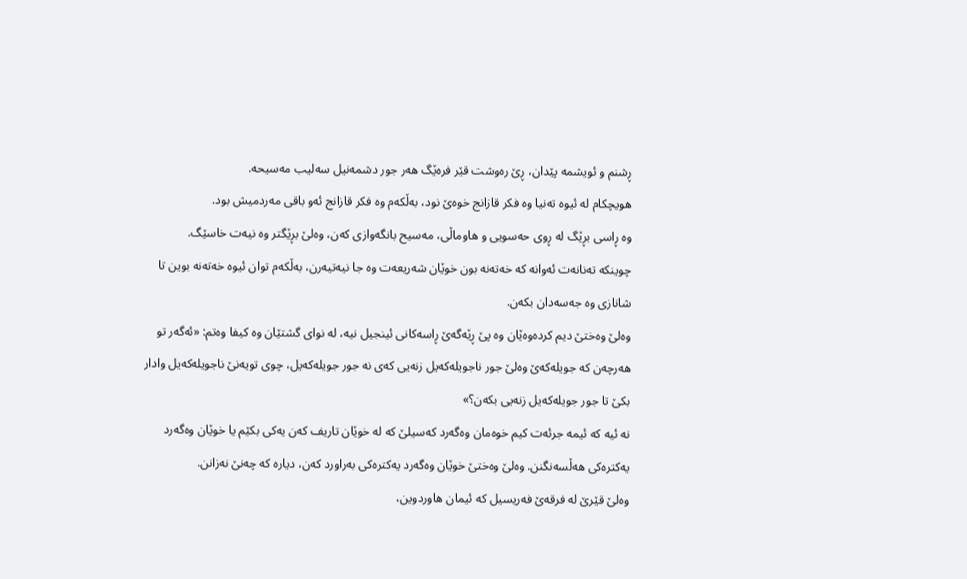ڕشنم و ئویشمه پێدان، ڕێ رەوشت قێر فرەێگ هەر جور دشمەنیل سەلیب مەسیحه.
هویچکام له ئیوه تەنیا وه فکر قازانج خوەێ نود، بەڵکەم وه فکر قازانج ئەو باقی مەردمیش بود.
وه ڕاسی بڕێگ له ڕوی حەسویی و هاوماڵی، مەسیح بانگەوازی کەن، وەلێ بڕێگتر وه نیەت خاسێگ.
چوینکه تەنانەت ئەوانه که خەتەنه بون خوێان شەریعەت وه جا نيەتیەرن، بەڵکەم توان ئیوه خەتەنه بوین تا شانازی وه جەسەدان بکەن.
وەلێ وەختێ دیم کردەوەێان وه پێ ڕێەگەێ ڕاسەکانی ئینجیل نیه، له نوای گشتێان وه کیفا وەتم: «ئەگەر تو هەرچەن که جویلەکەێ وەلێ جور ناجویلەکەیل زنەیی کەی نه جور جویلەکەیل، چوی تویەنێ ناجویلەکەیل وادار بکێ تا جور جویلەکەیل زنەیی بکەن؟»
نه ئیه که ئیمه جرئەت کیم خوەمان وەگەرد کەسیلێ که له خوێان تاریف کەن یەکی بکێم یا خوێان وەگەرد یەکترەکی هەڵسەنگنن. وەلێ وەختێ خوێان وەگەرد یەکترەکی بەراورد کەن، دیاره که چەنێ نەزانن.
وەلێ قێرێ له فرقەێ فەریسیل که ئیمان هاوردوین،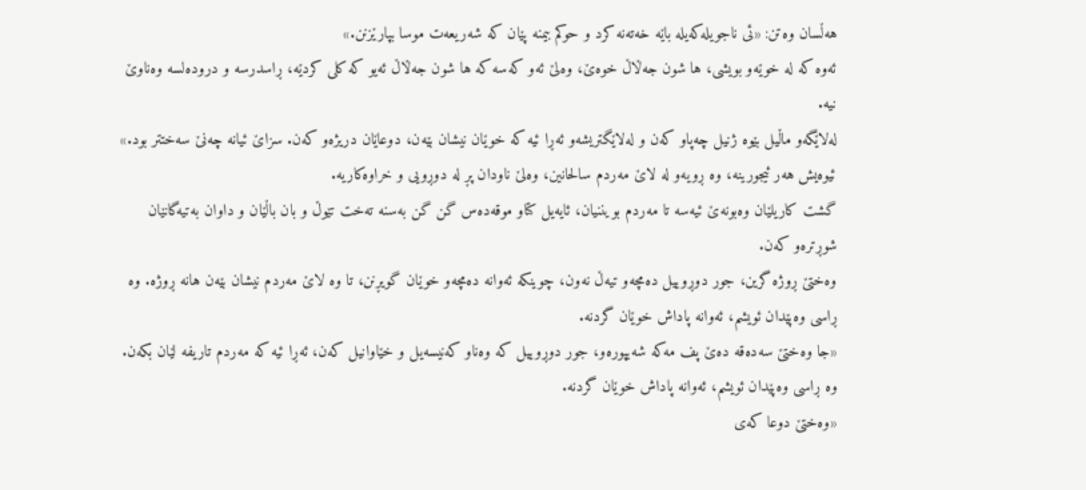هەڵسان وەتن: «ئی ناجویلەکەیله باێه خەتەنه کرد و حوکم بیمنه پێان که شەریعەت موسا بپارێزنن.»
ئەوه که له خوێەو بویشی، ها شون جەڵاڵ خوەێ، وەلێ ئەو کەسه که ها شون جەڵاڵ ئەیو که کلی کردێه، ڕاسدرسه و درودەلسه وەناوێ نیه.
لەلاێگەو ماڵیل بێوه ژنیل چەپاو کەن و لەلاێگتریشەو ئەڕا ئیه که خوێان نیشان بێەن، دوعاێان دریژەو کەن. سزاێ ئیانه چەنێ سەختتر بود.»
ئیوەیش هەر ئیجورینه، وه ڕویەو له لاێ مەردم سالحانین، وەلێ ناودان پڕ له دوڕویی و خراوەکاریه.
گشت کاریلێان وەبونەێ ئیەسه تا مەردم بویننیان، ئایەیل کتاو موقەدەس گن گن بەسنه تەخت تێوڵ و بان باڵێان و داوان بەتیەگانێان شوڕترەو کەن.
وەختێ ڕوژه گرین، جور دوڕوییل دەمچەو تیەڵ نەون، چوینکه ئەوانه دەمچەو خوێان گویڕنن، تا وه لاێ مەردم نیشان بێەن هانه ڕوژه. وه ڕاسی وەپێدان ئویشم، ئەوانه پاداش خوێان گردنه.
«جا وەختێ سەدەقه دەێ پف مەکه شەیپورەو، جور دوڕوییل که وەناو کەنیسەیل و خێاوانیل کەن، ئەڕا ئیه که مەردم تاریفه لێان بکەن. وه ڕاسی وەپێدان ئویشم، ئەوانه پاداش خوێان گردنه.
«وەختێ دوعا کەی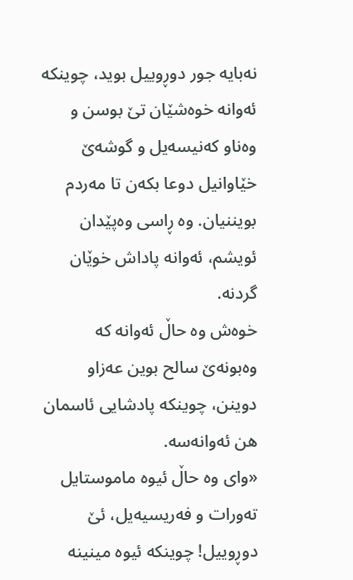نەبایه جور دوڕوییل بوید، چوینکه ئەوانه خوەشێان تێ بوسن و وەناو کەنیسەیل و گوشەێ خێاوانیل دوعا بکەن تا مەردم بویننیان. وه ڕاسی وەپێدان ئویشم، ئەوانه پاداش خوێان گردنه.
خوەش وه حاڵ ئەوانه که وەبونەێ سالح بوین عەزاو دوینن، چوینکه پادشایی ئاسمان هن ئەوانەسه.
«وای وه حاڵ ئیوه ماموستایل تەورات و فەریسیەیل، ئێ دوڕوییل! چوینکه ئیوه مینینه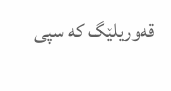قەوریلێگ که سپی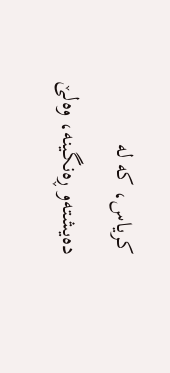کریاس، که له دەیشتەو ڕەنگینه، وەلێ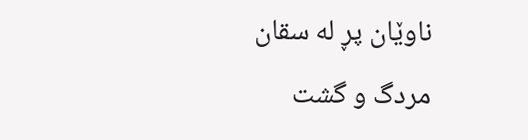ناوێان پڕ له سقان مردگ و گشت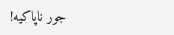جور ناپاکیه!